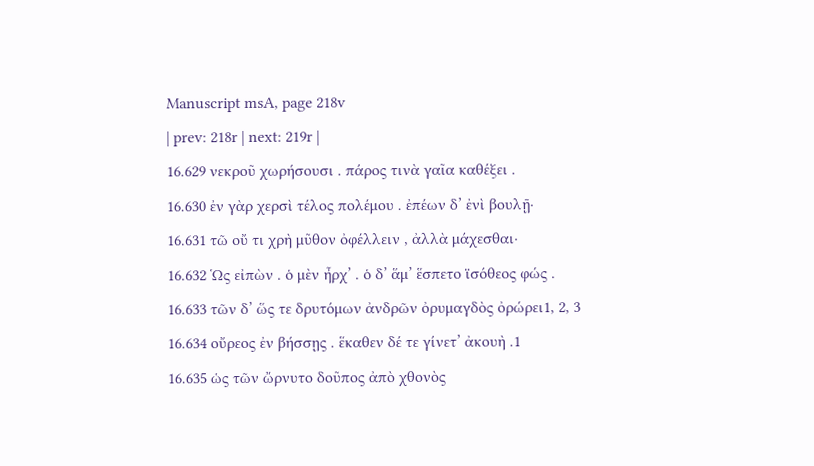Manuscript msA, page 218v
| prev: 218r | next: 219r |
16.629 νεκροῦ χωρήσουσι . πάρος τινὰ γαῖα καθέξει .
16.630 ἐν γὰρ χερσὶ τέλος πολέμου . ἐπέων δ’ ἐνὶ βουλῇ·
16.631 τῶ οὔ τι χρὴ μῦθον ὀφέλλειν , ἀλλὰ μάχεσθαι·
16.632 Ὡς εἰπὼν . ὁ μὲν ἦρχ’ . ὁ δ’ ἅμ’ ἕσπετο ϊσόθεος φώς .
16.633 τῶν δ’ ὥς τε δρυτόμων ἀνδρῶν ὀρυμαγδὸς ὀρώρει1, 2, 3
16.634 οὔρεος ἐν βήσσῃς . ἕκαθεν δέ τε γίνετ’ ἀκουὴ .1
16.635 ὡς τῶν ὤρνυτο δοῦπος ἀπὸ χθονὸς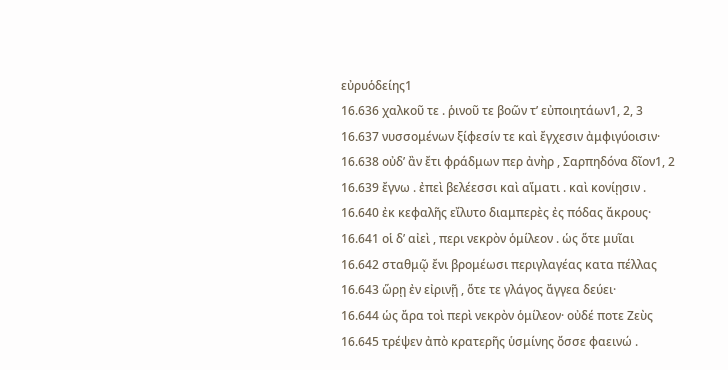εὐρυὁδείης1
16.636 χαλκοῦ τε . ῥινοῦ τε βοῶν τ’ εὐποιητάων1, 2, 3
16.637 νυσσομένων ξίφεσίν τε καὶ ἔγχεσιν ἀμφιγύοισιν·
16.638 οὐδ’ ἂν ἔτι φράδμων περ ἀνὴρ , Σαρπηδόνα δῖον1, 2
16.639 ἔγνω . ἐπεὶ βελέεσσι καὶ αἵματι . καὶ κονίῃσιν .
16.640 ἐκ κεφαλῆς εἴλυτο διαμπερὲς ἐς πόδας ἄκρους·
16.641 οἱ δ’ αἰεὶ , περι νεκρὸν ὁμίλεον . ὡς ὅτε μυῖαι
16.642 σταθμῷ ἔνι βρομέωσι περιγλαγέας κατα πέλλας
16.643 ὥρῃ ἐν εἰρινῇ , ὅτε τε γλάγος ἄγγεα δεύει·
16.644 ὡς ἄρα τοὶ περὶ νεκρὸν ὁμίλεον· οὐδέ ποτε Ζεὺς
16.645 τρέψεν ἀπὸ κρατερῆς ὑσμίνης ὄσσε φαεινώ .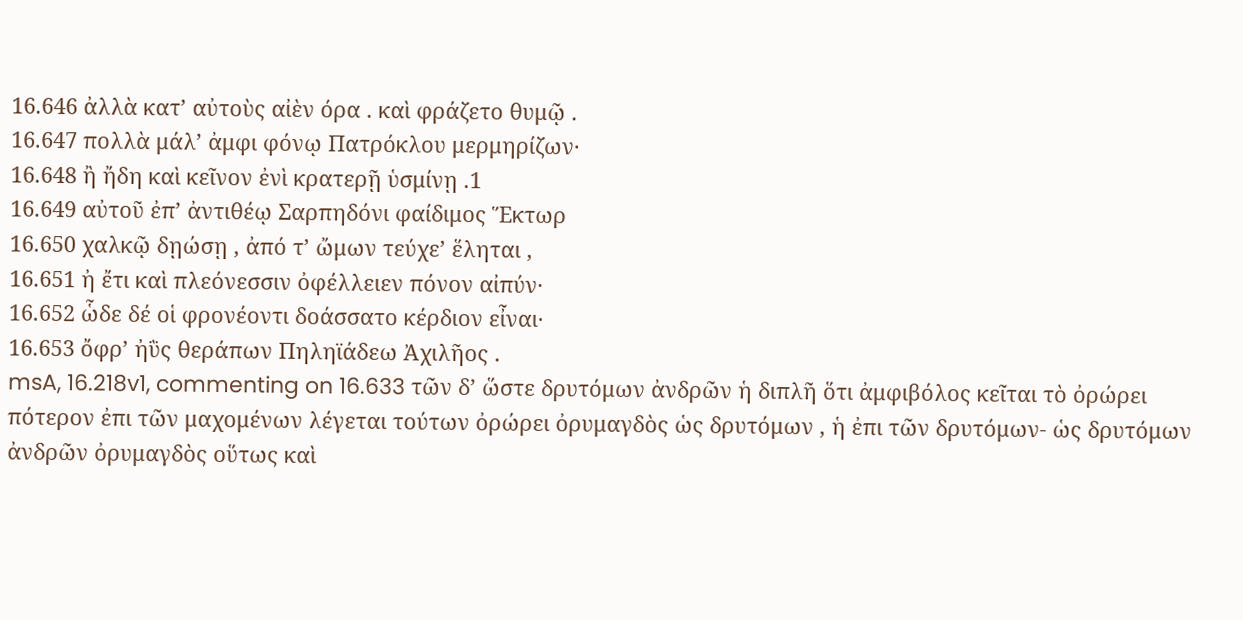16.646 ἀλλὰ κατ’ αὐτοὺς αἰὲν όρα . καὶ φράζετο θυμῷ .
16.647 πολλὰ μάλ’ ἀμφι φόνῳ Πατρόκλου μερμηρίζων·
16.648 ἢ ἤδη καὶ κεῖνον ἐνὶ κρατερῇ ὑσμίνῃ .1
16.649 αὐτοῦ ἐπ’ ἀντιθέῳ Σαρπηδόνι φαίδιμος Ἕκτωρ
16.650 χαλκῷ δῃώσῃ , ἀπό τ’ ὤμων τεύχε’ ἕληται ,
16.651 ἠ ἔτι καὶ πλεόνεσσιν ὀφέλλειεν πόνον αἰπύν·
16.652 ὧδε δέ οἱ φρονέοντι δοάσσατο κέρδιον εἶναι·
16.653 ὄφρ’ ἠῢς θεράπων Πηληϊάδεω Ἀχιλῆος .
msA, 16.218v1, commenting on 16.633 τῶν δ’ ὥστε δρυτόμων ἀνδρῶν ἡ διπλῆ ὅτι ἀμφιβόλος κεῖται τὸ ὀρώρει πότερον ἐπι τῶν μαχομένων λέγεται τούτων ὀρώρει ὀρυμαγδὸς ὡς δρυτόμων , ἡ ἐπι τῶν δρυτόμων- ὡς δρυτόμων ἀνδρῶν ὀρυμαγδὸς οὕτως καὶ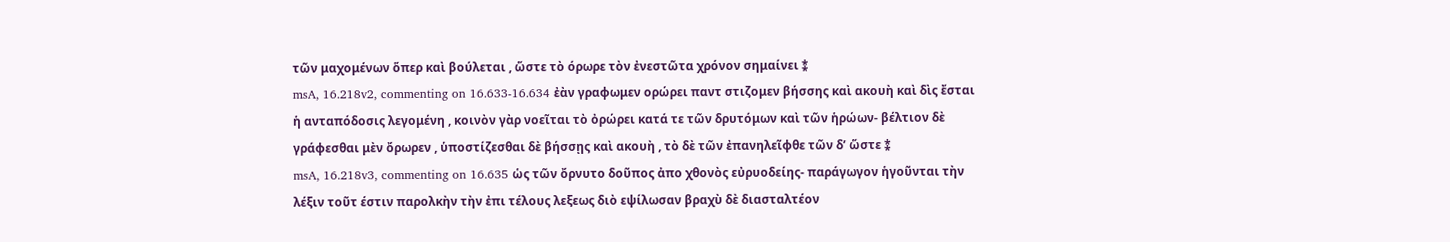τῶν μαχομένων ὅπερ καὶ βούλεται , ὥστε τὸ όρωρε τὸν ἐνεστῶτα χρόνον σημαίνει ⁑
msA, 16.218v2, commenting on 16.633-16.634 ἐὰν γραφωμεν ορώρει παντ στιζομεν βήσσης καὶ ακουὴ καὶ δὶς ἔσται ἡ ανταπόδοσις λεγομένη , κοινὸν γὰρ νοεῖται τὸ ὀρώρει κατά τε τῶν δρυτόμων καὶ τῶν ἡρώων- βέλτιον δὲ γράφεσθαι μὲν ὄρωρεν , ὑποστίζεσθαι δὲ βήσσῃς καὶ ακουὴ , τὸ δὲ τῶν ἐπανηλεῖφθε τῶν δ’ ὥστε ⁑
msA, 16.218v3, commenting on 16.635 ὡς τῶν ὄρνυτο δοῦπος ἀπο χθονὸς εὐρυοδείης- παράγωγον ἡγοῦνται τὴν λέξιν τοῦτ έστιν παρολκὴν τὴν ἐπι τέλους λεξεως διὸ εψίλωσαν βραχὺ δὲ διασταλτέον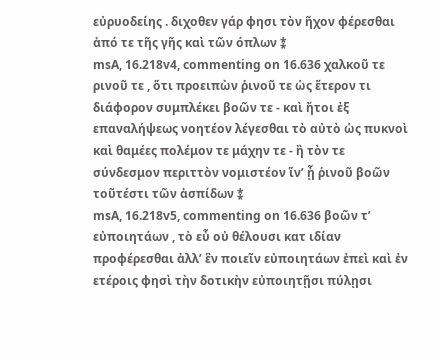εὐρυοδείης . διχοθεν γάρ φησι τὸν ῆχον φέρεσθαι ἀπό τε τῆς γῆς καὶ τῶν όπλων ⁑
msA, 16.218v4, commenting on 16.636 χαλκοῦ τε ρινοῦ τε , ὅτι προειπὼν ῥινοῦ τε ὡς ἕτερον τι διάφορον συμπλέκει βοῶν τε - καὶ ἤτοι ἐξ επαναλήψεως νοητέον λέγεσθαι τὸ αὐτὸ ὡς πυκνοὶ καὶ θαμέες πολέμον τε μάχην τε - ἢ τὸν τε σύνδεσμον περιττὸν νομιστέον ἵν’ ᾖ ῥινοῦ βοῶν τοῦτέστι τῶν ἀσπίδων ⁑
msA, 16.218v5, commenting on 16.636 βοῶν τ’ εὐποιητάων , τὸ εὖ οὐ θέλουσι κατ ιδίαν προφέρεσθαι ἀλλ’ ἓν ποιεῖν εὐποιητάων ἐπεὶ καὶ ἐν ετέροις φησὶ τὴν δοτικὴν εὐποιητῇσι πύλῃσι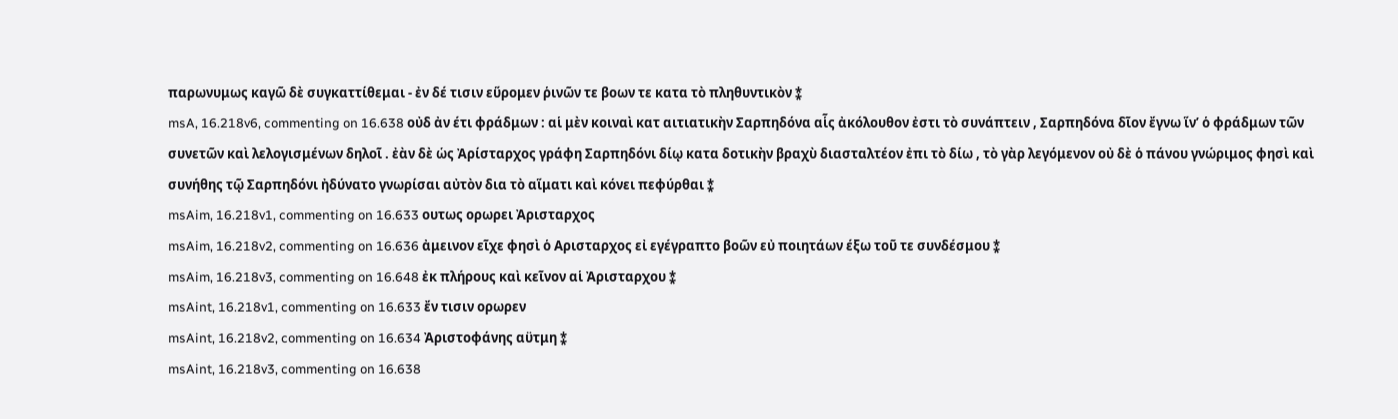παρωνυμως καγῶ δὲ συγκαττίθεμαι - ἐν δέ τισιν εὕρομεν ῥινῶν τε βοων τε κατα τὸ πληθυντικὸν ⁑
msA, 16.218v6, commenting on 16.638 οὐδ ἀν έτι φράδμων : αἱ μὲν κοιναὶ κατ αιτιατικὴν Σαρπηδόνα αἷς ἀκόλουθον ἐστι τὸ συνάπτειν , Σαρπηδόνα δῖον ἔγνω ἵν’ ὁ φράδμων τῶν συνετῶν καὶ λελογισμένων δηλοῖ . ἐὰν δὲ ὡς Ἀρίσταρχος γράφη Σαρπηδόνι δίῳ κατα δοτικὴν βραχὺ διασταλτέον ἐπι τὸ δίω , τὸ γὰρ λεγόμενον οὐ δὲ ὁ πάνου γνώριμος φησὶ καὶ συνήθης τῷ Σαρπηδόνι ἠδύνατο γνωρίσαι αὐτὸν δια τὸ αἵματι καὶ κόνει πεφύρθαι ⁑
msAim, 16.218v1, commenting on 16.633 ουτως ορωρει Ἀρισταρχος
msAim, 16.218v2, commenting on 16.636 ἀμεινον εῖχε φησὶ ὁ Αρισταρχος εἰ εγέγραπτο βοῶν εὐ ποιητάων έξω τοῦ τε συνδέσμου ⁑
msAim, 16.218v3, commenting on 16.648 ἐκ πλήρους καὶ κεῖνον αἱ Ἀρισταρχου ⁑
msAint, 16.218v1, commenting on 16.633 ἔν τισιν ορωρεν
msAint, 16.218v2, commenting on 16.634 Ἀριστοφάνης αϋτμη ⁑
msAint, 16.218v3, commenting on 16.638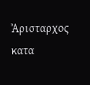Ἀρισταρχος κατα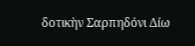δοτικὴν Σαρπηδόνι Δίω